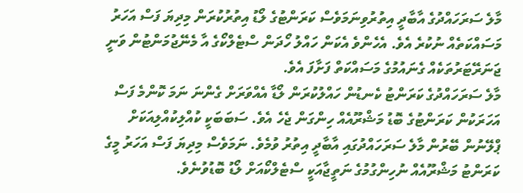މާލެ ސަރަހައްދުގެ އާބާދީ އިތުރުވިނަމަވެސް ކަރަންޓުގެ ލޯޑު އިތުރުކުރަން މިދިޔަ ފަސް އަހަރު މަސައްކަތެއް ނުކުރެ އެވެ. އެހެންވެ އެކަން ހައްލު ހޯދަން ސްޓެލްކޯގެ އާ މެނޭޖުމަންޓުން ވަނީ ޖަނަރޭޓަރުތަކެއް ގެނައުމުގެ މަސައްކަތް ފަށާފަ އެވެ.
މާލެ ސަރަހައްދުގެ ކަރަންޓު ކެނޑުން ހައްލުކުރަން ލޯޑާ އެއްވަރަށް ގެންނަ ނަމަ ކޮންމެ ފަސް އަހަރަކުން ކަރަންޓުގެ ބޮޑު މަޝްރޫއެއް ހިންގަން ޖެހެ އެވެ. ސަބަބަކީ ކުއްލިކުއްލިއަކަށް ޕްލޭނުން ބޭރުން މާލެ ސަރަހައްދުގައި އާބާދީ އިތުރު ވުމެވެ. ނަމަވެސް މިދިޔަ ފަސް އަހަރު މީގެ ކަރަންޓު މަޝްރޫއެއް ނުހިންގުމުގެ ނަތީޖާއަކީ ސްޓެލްކޯއަށް ލޯޑު ބޮޑުވުނެވެ.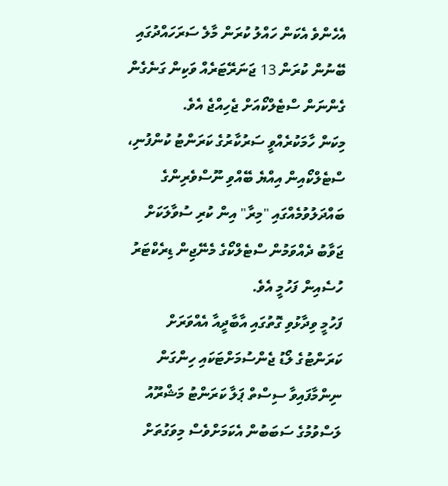އެހެންވެ އެކަން ހައްލު ކުރަން މާލެ ސަރަހައްދުގައި ބޭނުން ކުރަން 13 ޖަނަރޭޓަރެއް ވަކިން ގަނެގެން ގެންނަން ސްޓެލްކޯއަށް ޖެހިއްޖެ އެވެ.
މިކަން ހާމަކުރެއްވީ ސަރުކާރުގެ ކަރަންޓު ކުންފުނި، ސްޓެލްކޯއިން އިއްޔެ ބޭއްވި ނޫސްވެރިންގެ ބައްދަލުވުމެއްގައި "މިރާ" އިން ކުރި ސުވާލަކަށް ޖަވާބު ދެއްވަމުން ސްޓެލްކޯގެ މެނޭޖިން ޑިރެކްޓަރު ހުސެއިން ފަހުމީ އެވެ.
ފަހުމީ ވިދާޅުވި ގޮތުގައި އާބާދީއާ އެއްވަރަށް ކަރަންޓުގެ ލޯޑު ޖެންސުމަށްޓަކައި ހިންގަން ނިންމާފައިވާ ސިސްތް ޕަލާ ކަރަންޓު މަޝްރޫއު ލަސްވުމުގެ ސަބަބުން އެކަމަށްވެސް މިވަގުތަށް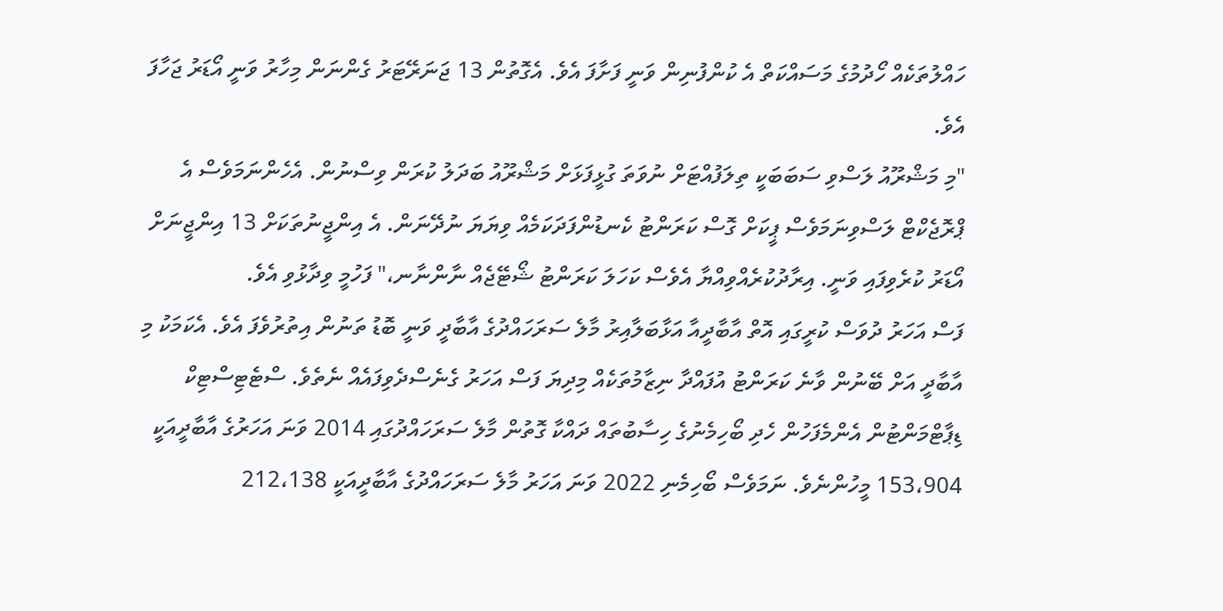ހައްލުތަކެއް ހޯދުމުގެ މަސައްކަތް އެ ކުންފުނިން ވަނީ ފަށާފަ އެވެ. އެގޮތުން 13 ޖަނަރޭޓަރު ގެންނަން މިހާރު ވަނީ އޯޑަރު ޖަހާފަ އެވެ.
"މި މަޝްރޫއު ލަސްވި ސަބަބަކީ ތިލަފުއްޓަށް ނުވަތަ ގުޅީފަޅަށް މަޝްރޫއު ބަދަލު ކުރަން ވިސްނުން. އެހެންނަމަވެސް އެ ޕްރޮޖެކްޓް ލަސްވިނަމަވެސް ޕީކަށް ގޮސް ކަރަންޓު ކެނޑުންފަދަކަމެއް ވިޔަޔަ ނުދޭނަން. އެ އިންޖީނުތަކަށް 13 އިންޖީނަށް އޯޑަރު ކުރެވިފައި ވަނީ. އިރާދުކުރެއްވިއްޔާ އެވެސް ކަހަލަ ކަރަންޓު ޝޯޓޭޖެއް ނާންނާނ،" ފަހުމީ ވިދާޅުވި އެވެ.
ފަސް އަހަރު ދުވަސް ކުރީގައި އޮތް އާބާދީއާ އަޅާބަލާއިރު މާލެ ސަރަހައްދުގެ އާބާދީ ވަނީ ބޮޑު ތަނުން އިތުރުވެފަ އެވެ. އެކަމަކު މި އާބާދީ އަށް ބޭނުން ވާނެ ކަރަންޓު އުފައްދާ ނިޒާމުތަކެއް މިދިޔަ ފަސް އަހަރު ގެނެސްދެވިފައެއް ނެތެވެ. ސްޓެޓިސްޓިކް ޑިޕާޓްމަންޓުން އެންމެފަހުން ހެދި ބޯހިމެނުގެ ހިސާބުތައް ދައްކާ ގޮތުން މާލެ ސަރަހައްދުގައި 2014 ވަނަ އަހަރުގެ އާބާދީއަކީ 153،904 މީހުންނެވެ. ނަމަވެސް ބޯހިމެނި 2022 ވަނަ އަހަރު މާލެ ސަރަހައްދުގެ އާބާދީއަކީ 212،138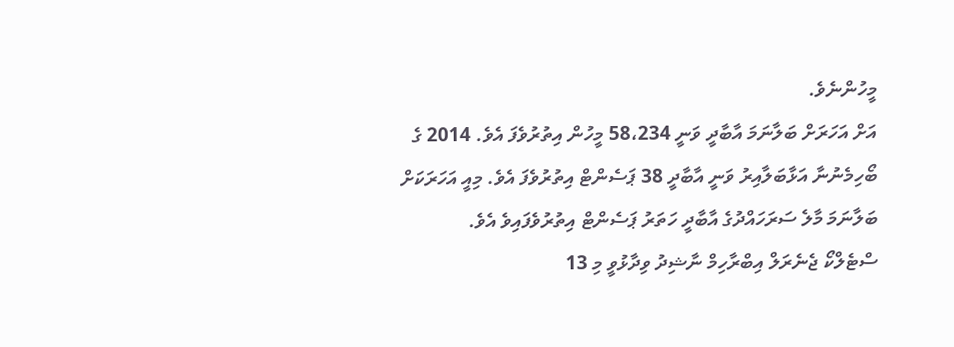މީހުންނެވެ.
އަށް އަހަރަށް ބަލާނަމަ އާބާދީ ވަނީ 58،234 މީހުން އިތުރުވެފަ އެވެ. 2014 ގެ ބޯހިމެނުނާ އަޅާބަލާއިރު ވަނީ އާބާދީ 38 ޕަސެންޓް އިތުރުވެފަ އެވެ. މިއީ އަހަރަކަށް ބަލާނަމަ މާލެ ސަރަހައްދުގެ އާބާދީ ހަތަރު ޕަސެންޓް އިތުރުވެފައިވެ އެވެ.
ސްޓެލްކޯ ޖެނެރަލް އިބްރާހިމް ނާޝިދު ވިދާޅުވީ މި 13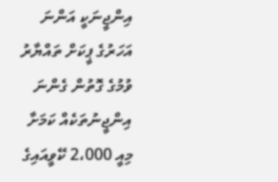އިންޖީނަކީ އަންނަ އަހަރުގެ ޕީކަށް ތައްޔާރު ވުމުގެ ގޮތުން ގެންނަ އިންޖީނުތަކެއް ކަމަށާ މިއީ 2،000 ކޭވީއައިގެ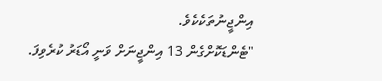އިންޖީނުތަކެކެވެ.
"ޓެންޑަކޮށްގެން 13 އިންޖީނަށް ވަނީ އޯޑަރު ކުރެވިފަ.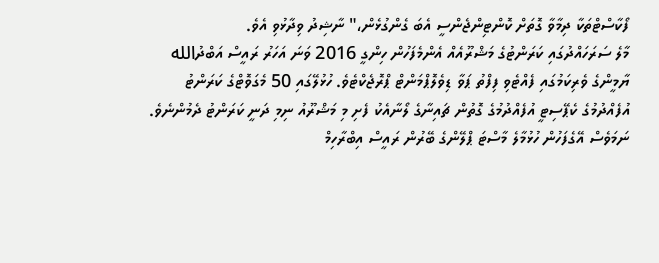ފޯކާސްޓްތަކާ ދިމާވާ ގޮތަށް ކޮންޓިންޖެންސީ އެބަ ގެންގުޅެން،" ނާޝިދު ވިދާޅުވި އެވެ.
މާލެ ސަރަހައްދުގައި ކަރަންޓުގެ މަޝްރޫއެއް އެންމެފަހުން ހިންގީ 2016 ވަނަ އަހަރު ރައީސް އަބްދުالله ޔާމީންގެ ވެރިކަމުގައި ފެއްޓެވި ފިފްތު ޕަވާ ޑިވެލޮޕްމަންޓް ޕްރޮޖެކްޓެވެ. ހުޅުލޭގައި 50 މެގަވޮޓްގެ ކަރަންޓު އުފެއްދުމުގެ ކެޕޭސިޓީ އުފެއްދުމުގެ ގޮތުން ޗައިނާގެ ލޯނާއެކު ފެށި މި މަޝްރޫއު ނިމި ދަނީ ކަރަންޓު ދެމުންނެވެ. ނަމަވެސް އޭގެފަހުން ހުޅުމާލެ މާސްޓަ ޕްލޭންގެ ބޭރުން ރައީސް އިބްރާހިމް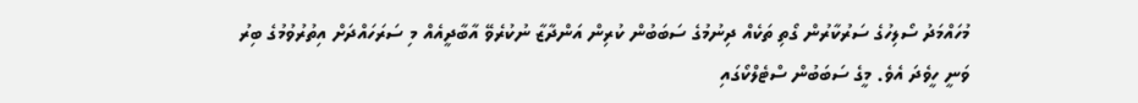މުހައްމަދު ސޯލިހުގެ ސަރުކާރުން ގޯތި ތަކެއް ދިނުމުގެ ސަބަބުން ކުރިން އަންދާޒާ ނުކުރެވޭ އާބާދީއެއް މި ސަރަހައްދަށް އިތުރުވުމުގެ ބިރު ވަނީ ހީވެދަ އެވެ. މީގެ ސަބަބުން ސްޓެލްކޯގައި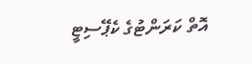އޮތް ކަރަންޓުގެ ކެޕޭސިޓީ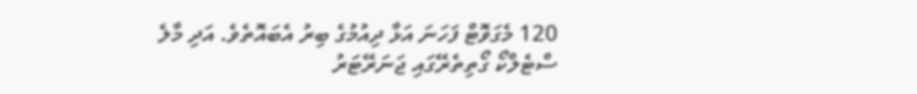120 މެގަވޮޓް ފަހަނަ އަޅާ ދިއުމުގެ ބިރު އެބައޮތެވެ. އަދި މާލެ ސްޓެލްކޯ ގޯތިތެރޭގައި ޖަނަރޭޓަރު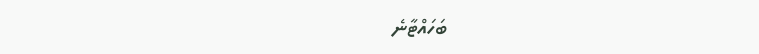ބަހައްޓާނެ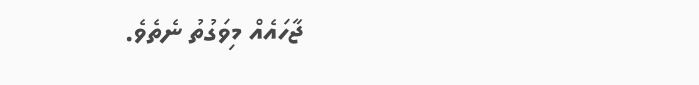ޖާހައެއް މިވަގުތު ނެތެވެ.